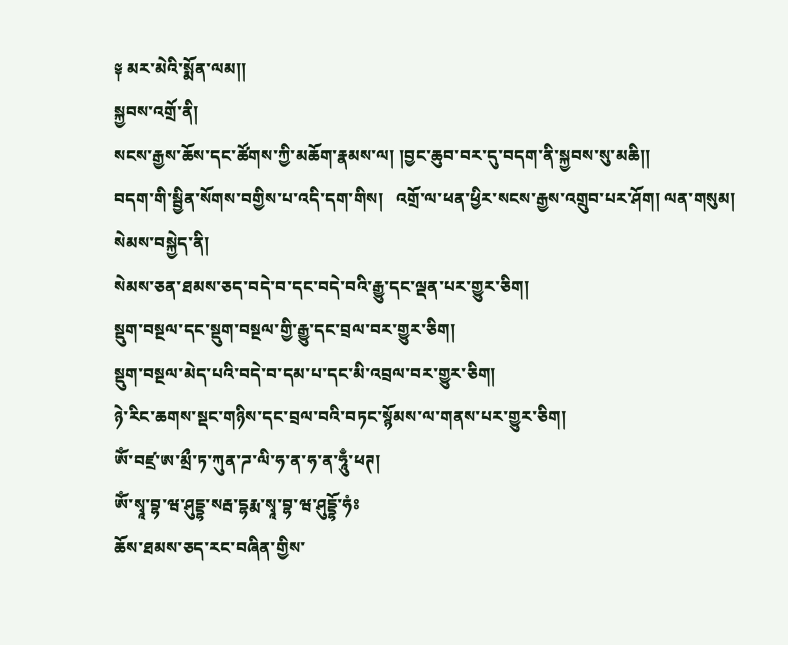༈ མར་མེའི་སྨོན་ལམ།།
སྐྱབས་འགྲོ་ནི།
སངས་རྒྱས་ཆོས་དང་ཚོགས་ཀྱི་མཆོག་རྣམས་ལ། །བྱང་ཆུབ་བར་དུ་བདག་ནི་སྐྱབས་སུ་མཆི།།
བདག་གི་སྦྱིན་སོགས་བགྱིས་པ་འདི་དག་གིས།   འགྲོ་ལ་ཕན་ཕྱིར་སངས་རྒྱས་འགྲུབ་པར་ཤོག། ལན་གསུམ།
སེམས་བསྐྱེད་ནི།
སེམས་ཅན་ཐམས་ཅད་བདེ་བ་དང་བདེ་བའི་རྒྱུ་དང་ལྡན་པར་གྱུར་ཅིག།
སྡུག་བསྔལ་དང་སྡུག་བསྔལ་གྱི་རྒྱུ་དང་བྲལ་བར་གྱུར་ཅིག།
སྡུག་བསྔལ་མེད་པའི་བདེ་བ་དམ་པ་དང་མི་འབྲལ་བར་གྱུར་ཅིག།
ཉེ་རིང་ཆགས་སྡང་གཉིས་དང་བྲལ་བའི་བཏང་སྙོམས་ལ་གནས་པར་གྱུར་ཅིག།
ཨོཾ་བཛྲ་ཨ་མྲྀ་ཏ་ཀུན་ཌ་ལི་ཧ་ན་ཧ་ན་ཧཱུྃ་ཕཊ།
ཨོཾ་སྭཱ་བྷ་ཝ་ཤུདྡྷ་སརྦ་དྷརྨ་སྭཱ་བྷ་ཝ་ཤུདྡྷོ་ཧཾཿ
ཆོས་ཐམས་ཅད་རང་བཞིན་གྱིས་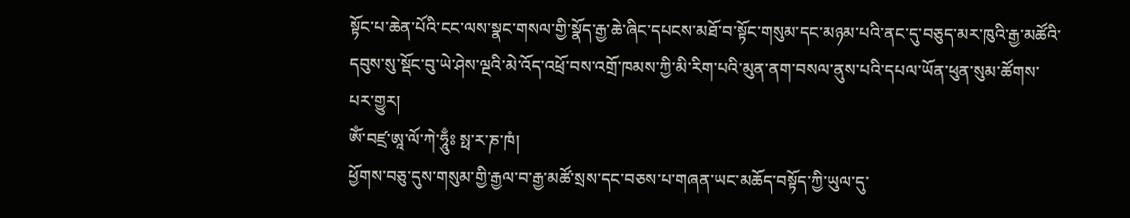སྟོང་པ་ཆེན་པོའི་ངང་ལས་སྣང་གསལ་གྱི་སྣོད་རྒྱ་ཆེ་ཞིང་དཔངས་མཐོ་བ་སྟོང་གསུམ་དང་མཉམ་པའི་ནང་དུ་བཅུད་མར་ཁུའི་རྒྱ་མཚོའི་དབུས་སུ་སྡོང་བུ་ཡེ་ཤེས་ལྔའི་མེ་འོད་འཕྲོ་བས་འགྲོ་ཁམས་ཀྱི་མི་རིག་པའི་མུན་ནག་བསལ་ནུས་པའི་དཔལ་ཡོན་ཕུན་སུམ་ཚོགས་པར་གྱུར།
ཨོཾ་བཛྲ་ཨཱ་ལོ་ཀེ་ཧཱུྃཿ སྥ་ར་ཎ་ཁཾ།
ཕྱོགས་བཅུ་དུས་གསུམ་གྱི་རྒྱལ་བ་རྒྱ་མཚོ་སྲས་དང་བཅས་པ་གཞན་ཡང་མཆོད་བསྟོད་ཀྱི་ཡུལ་དུ་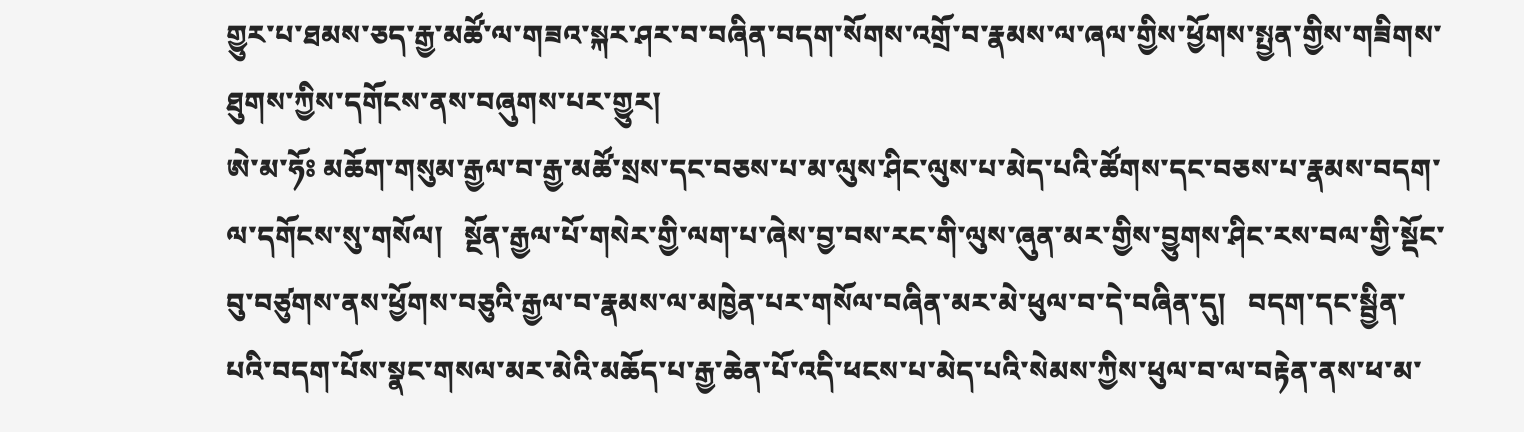གྱུར་པ་ཐམས་ཅད་རྒྱ་མཚོ་ལ་གཟའ་སྐར་ཤར་བ་བཞིན་བདག་སོགས་འགྲོ་བ་རྣམས་ལ་ཞལ་གྱིས་ཕྱོགས་སྤྱན་གྱིས་གཟིགས་ཐུགས་ཀྱིས་དགོངས་ནས་བཞུགས་པར་གྱུར།
ཨེ་མ་ཧོཿ མཆོག་གསུམ་རྒྱལ་བ་རྒྱ་མཚོ་སྲས་དང་བཅས་པ་མ་ལུས་ཤིང་ལུས་པ་མེད་པའི་ཚོགས་དང་བཅས་པ་རྣམས་བདག་ལ་དགོངས་སུ་གསོལ།   སྔོན་རྒྱལ་པོ་གསེར་གྱི་ལག་པ་ཞེས་བྱ་བས་རང་གི་ལུས་ཞུན་མར་གྱིས་བྱུགས་ཤིང་རས་བལ་གྱི་སྡོང་བུ་བཙུགས་ནས་ཕྱོགས་བཅུའི་རྒྱལ་བ་རྣམས་ལ་མཁྱེན་པར་གསོལ་བཞིན་མར་མེ་ཕུལ་བ་དེ་བཞིན་དུ།   བདག་དང་སྦྱིན་པའི་བདག་པོས་སྣང་གསལ་མར་མེའི་མཆོད་པ་རྒྱ་ཆེན་པོ་འདི་ཕངས་པ་མེད་པའི་སེམས་ཀྱིས་ཕུལ་བ་ལ་བརྟེན་ནས་ཕ་མ་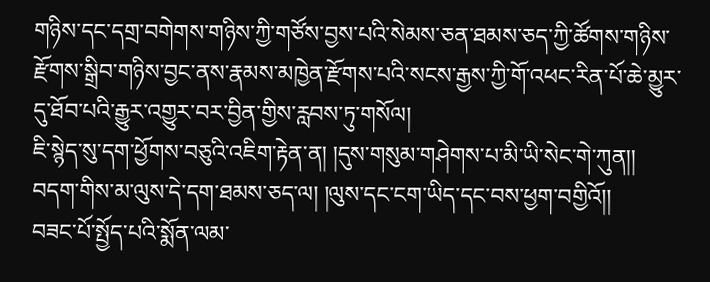གཉིས་དང་དགྲ་བགེགས་གཉིས་ཀྱི་གཙོས་བྱས་པའི་སེམས་ཅན་ཐམས་ཅད་ཀྱི་ཚོགས་གཉིས་རྫོགས་སྒྲིབ་གཉིས་བྱང་ནས་རྣམས་མཁྱེན་རྫོགས་པའི་སངས་རྒྱས་ཀྱི་གོ་འཕང་རིན་པོ་ཆེ་མྱུར་དུ་ཐོབ་པའི་རྒྱུར་འགྱུར་བར་བྱིན་གྱིས་རླབས་ཏུ་གསོལ།
ཇི་སྙེད་སུ་དག་ཕྱོགས་བཅུའི་འཇིག་རྟེན་ན། །དུས་གསུམ་གཤེགས་པ་མི་ཡི་སེང་གེ་ཀུན།།
བདག་གིས་མ་ལུས་དེ་དག་ཐམས་ཅད་ལ། །ལུས་དང་ངག་ཡིད་དང་བས་ཕྱག་བགྱིའོ།།
བཟང་པོ་སྤྱོད་པའི་སྨོན་ལམ་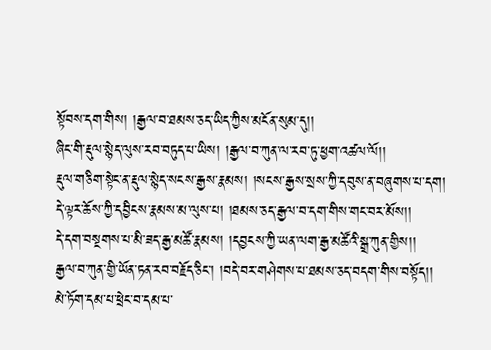སྟོབས་དག་གིས། །རྒྱལ་བ་ཐམས་ཅད་ཡིད་ཀྱིས་མངོན་སུམ་དུ།།
ཞིང་གི་རྡུལ་སྙེད་ལུས་རབ་བཏུད་པ་ཡིས། །རྒྱལ་བ་ཀུན་ལ་རབ་ཏུ་ཕྱག་འཚལ་ལོ།།
རྡུལ་གཅིག་སྟེང་ན་རྡུལ་སྙེད་སངས་རྒྱས་རྣམས། །སངས་རྒྱས་སྲས་ཀྱི་དབུས་ན་བཞུགས་པ་དག།
དེ་ལྟར་ཆོས་ཀྱི་དབྱིངས་རྣམས་མ་ལུས་པ། །ཐམས་ཅད་རྒྱལ་བ་དག་གིས་གང་བར་མོས།།
དེ་དག་བསྔགས་པ་མི་ཟད་རྒྱ་མཚོ་རྣམས། །དབྱངས་ཀྱི་ཡན་ལག་རྒྱ་མཚོའི་སྒྲ་ཀུན་གྱིས།།
རྒྱལ་བ་ཀུན་གྱི་ཡོན་ཏན་རབ་བརྗོད་ཅིང་། །བདེ་བར་གཤེགས་པ་ཐམས་ཅད་བདག་གིས་བསྟོད།།
མེ་ཏོག་དམ་པ་ཕྲེང་བ་དམ་པ་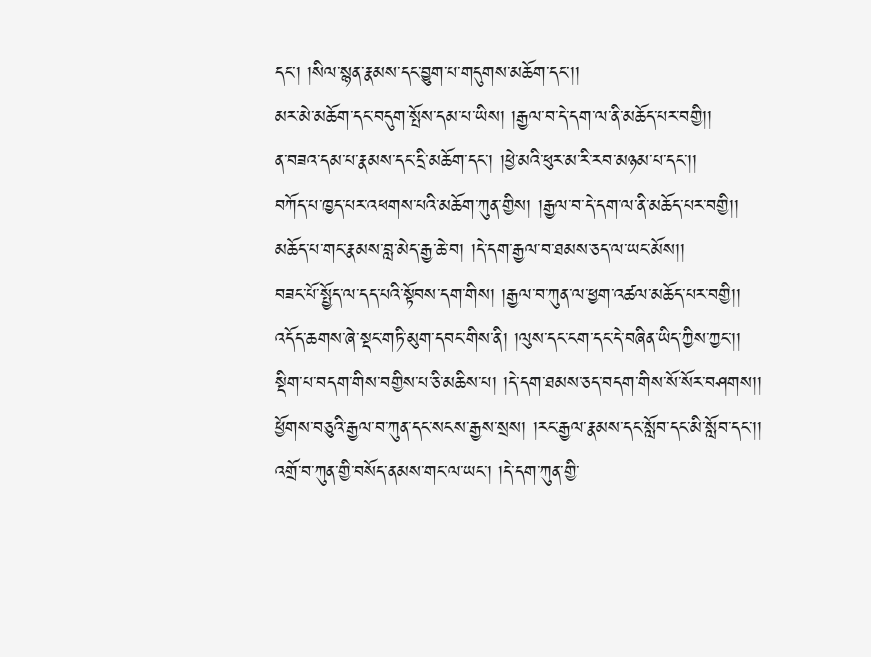དང་། །སིལ་སྙན་རྣམས་དང་བྱུག་པ་གདུགས་མཆོག་དང་།།
མར་མེ་མཆོག་དང་བདུག་སྤོས་དམ་པ་ཡིས། །རྒྱལ་བ་དེ་དག་ལ་ནི་མཆོད་པར་བགྱི།།
ན་བཟའ་དམ་པ་རྣམས་དང་དྲི་མཆོག་དང་། །ཕྱེ་མའི་ཕུར་མ་རི་རབ་མཉམ་པ་དང་།།
བཀོད་པ་ཁྱད་པར་འཕགས་པའི་མཆོག་ཀུན་གྱིས། །རྒྱལ་བ་དེ་དག་ལ་ནི་མཆོད་པར་བགྱི།།
མཆོད་པ་གང་རྣམས་བླ་མེད་རྒྱ་ཆེ་བ། །དེ་དག་རྒྱལ་བ་ཐམས་ཅད་ལ་ཡང་མོས།།
བཟང་པོ་སྤྱོད་ལ་དད་པའི་སྟོབས་དག་གིས། །རྒྱལ་བ་ཀུན་ལ་ཕྱག་འཚལ་མཆོད་པར་བགྱི།།
འདོད་ཆགས་ཞེ་སྡང་གཏི་མུག་དབང་གིས་ནི། །ལུས་དང་ངག་དང་དེ་བཞིན་ཡིད་ཀྱིས་ཀྱང་།།
སྡིག་པ་བདག་གིས་བགྱིས་པ་ཅི་མཆིས་པ། །དེ་དག་ཐམས་ཅད་བདག་གིས་སོ་སོར་བཤགས།།
ཕྱོགས་བཅུའི་རྒྱལ་བ་ཀུན་དང་སངས་རྒྱས་སྲས། །རང་རྒྱལ་རྣམས་དང་སློབ་དང་མི་སློབ་དང་།།
འགྲོ་བ་ཀུན་གྱི་བསོད་ནམས་གང་ལ་ཡང་། །དེ་དག་ཀུན་གྱི་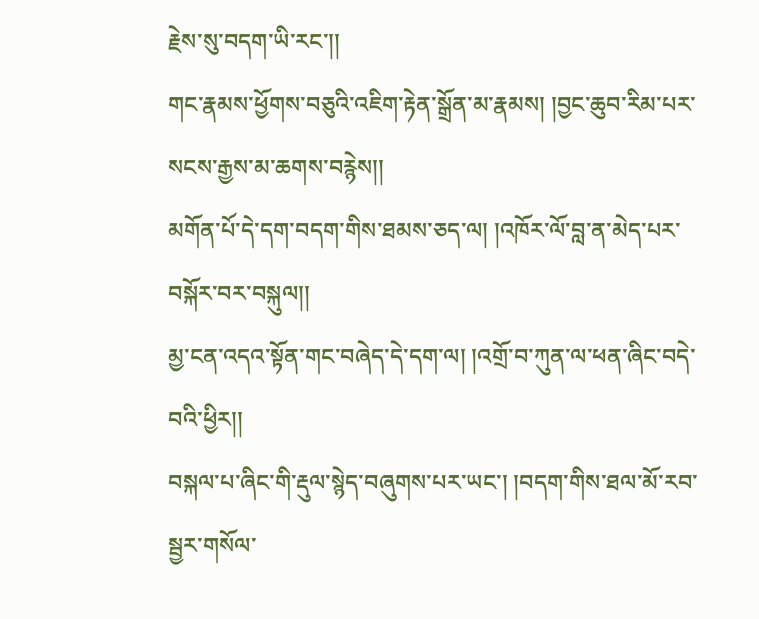རྗེས་སུ་བདག་ཡི་རང་།།
གང་རྣམས་ཕྱོགས་བཅུའི་འཇིག་རྟེན་སྒྲོན་མ་རྣམས། །བྱང་ཆུབ་རིམ་པར་སངས་རྒྱས་མ་ཆགས་བརྙེས།།
མགོན་པོ་དེ་དག་བདག་གིས་ཐམས་ཅད་ལ། །འཁོར་ལོ་བླ་ན་མེད་པར་བསྐོར་བར་བསྐུལ།།
མྱ་ངན་འདའ་སྟོན་གང་བཞེད་དེ་དག་ལ། །འགྲོ་བ་ཀུན་ལ་ཕན་ཞིང་བདེ་བའི་ཕྱིར།།
བསྐལ་པ་ཞིང་གི་རྡུལ་སྙེད་བཞུགས་པར་ཡང་། །བདག་གིས་ཐལ་མོ་རབ་སྦྱར་གསོལ་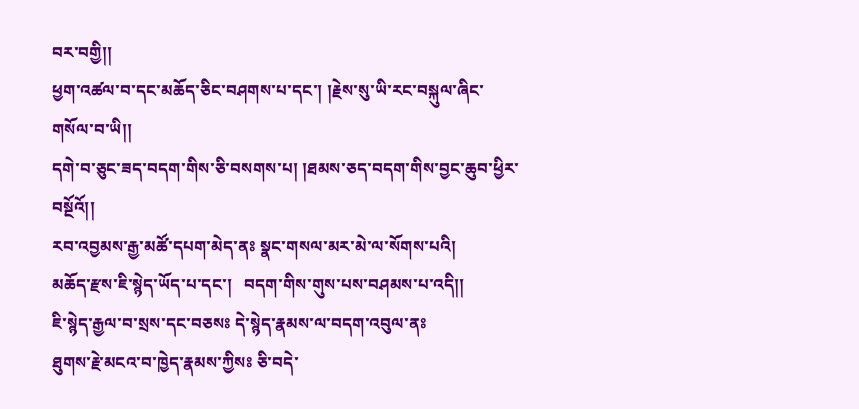བར་བགྱི།།
ཕྱག་འཚལ་བ་དང་མཆོད་ཅིང་བཤགས་པ་དང་། །རྗེས་སུ་ཡི་རང་བསྐུལ་ཞིང་གསོལ་བ་ཡི།།
དགེ་བ་ཅུང་ཟད་བདག་གིས་ཅི་བསགས་པ། །ཐམས་ཅད་བདག་གིས་བྱང་ཆུབ་ཕྱིར་བསྔོའོ།།
རབ་འབྱམས་རྒྱ་མཚོ་དཔག་མེད་ནཿ སྣང་གསལ་མར་མེ་ལ་སོགས་པའི།
མཆོད་རྫས་ཇི་སྙེད་ཡོད་པ་དང་།   བདག་གིས་གུས་པས་བཤམས་པ་འདི།།
ཇི་སྙེད་རྒྱལ་བ་སྲས་དང་བཅསཿ དེ་སྙེད་རྣམས་ལ་བདག་འབུལ་ནཿ
ཐུགས་རྗེ་མངའ་བ་ཁྱེད་རྣམས་ཀྱིསཿ ཅི་བདེ་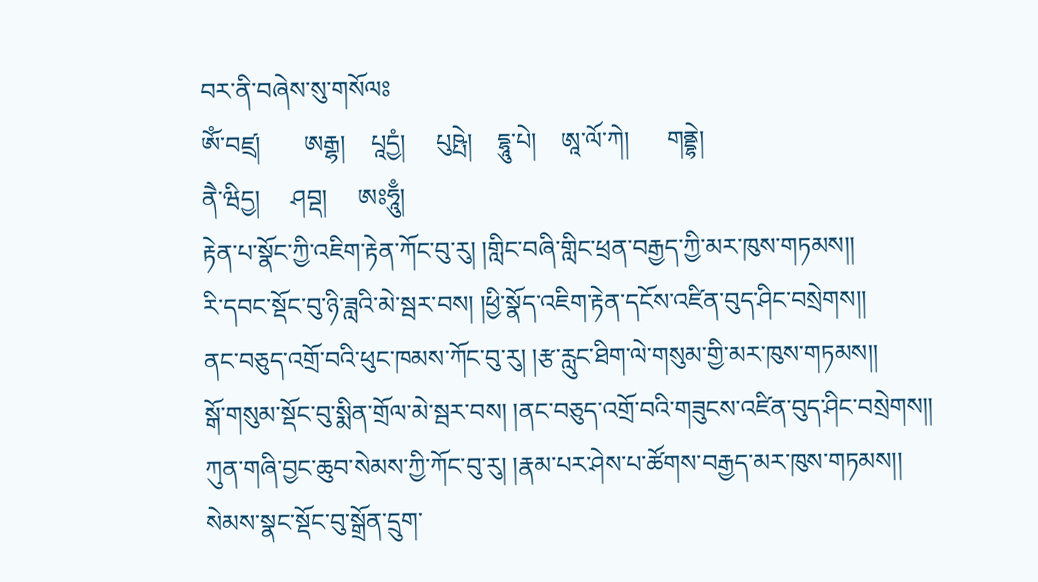བར་ནི་བཞེས་སུ་གསོལཿ
ཨོཾ་བཛྲ།       ཨརྒྷ།    པཱདྱཾ།     པུཥྤེ།    དྷཱུ་པེ།    ཨཱ་ལོ་ཀེ།      གནྡྷེ།
ནཻ་ཝིདྱ།     ཤབྡ།     ཨཿཧཱུྃ།
རྟེན་པ་སྣོང་ཀྱི་འཇིག་རྟེན་ཀོང་བུ་རུ། །གླིང་བཞི་གླིང་ཕྲན་བརྒྱད་ཀྱི་མར་ཁུས་གཏམས།།
རི་དབང་སྡོང་བུ་ཉི་ཟླའི་མེ་སྦར་བས། །ཕྱི་སྣོད་འཇིག་རྟེན་དངོས་འཛིན་བུད་ཤིང་བསྲེགས།།
ནང་བཅུད་འགྲོ་བའི་ཕུང་ཁམས་ཀོང་བུ་རུ། །རྩ་རླུང་ཐིག་ལེ་གསུམ་གྱི་མར་ཁུས་གཏམས།།
སྒོ་གསུམ་སྡོང་བུ་སྨིན་གྲོལ་མེ་སྦར་བས། །ནང་བཅུད་འགྲོ་བའི་གཟུངས་འཛིན་བུད་ཤིང་བསྲེགས།།
ཀུན་གཞི་བྱང་ཆུབ་སེམས་ཀྱི་ཀོང་བུ་རུ། །རྣམ་པར་ཤེས་པ་ཚོགས་བརྒྱད་མར་ཁུས་གཏམས།།
སེམས་སྣང་སྡོང་བུ་སྒྲོན་དྲུག་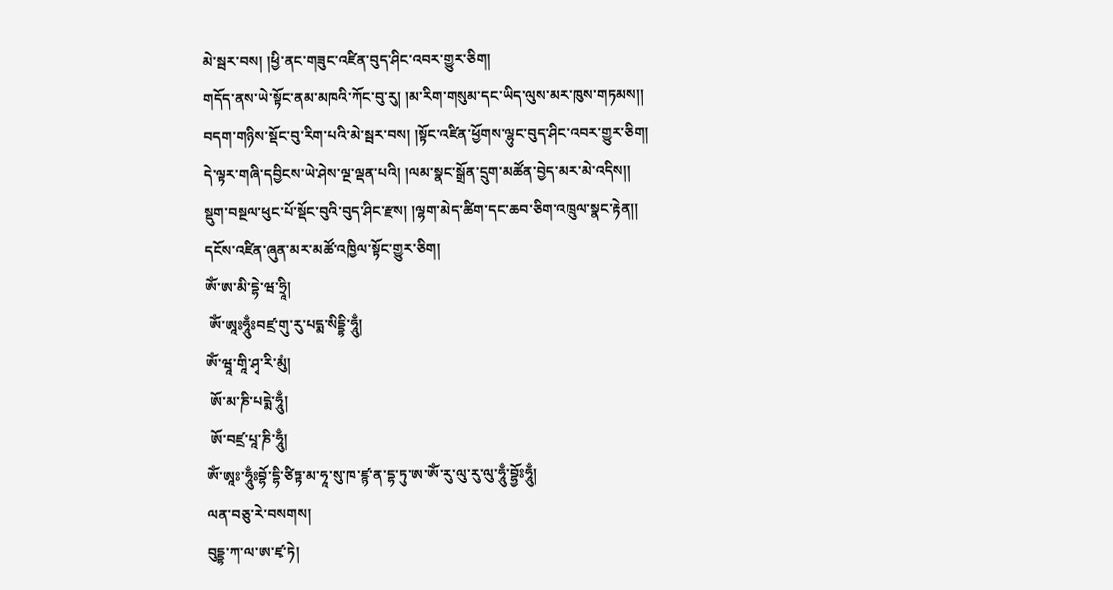མེ་སྦར་བས། །ཕྱི་ནང་གཟུང་འཛིན་བུད་ཤིང་འབར་གྱུར་ཅིག།
གདོད་ནས་ཡེ་སྟོང་ནམ་མཁའི་ཀོང་བུ་རུ། །མ་རིག་གསུམ་དང་ཡིད་ལུས་མར་ཁུས་གཏམས།།
བདག་གཉིས་སྡོང་བུ་རིག་པའི་མེ་སྦར་བས། །སྟོང་འཛིན་ཕྱོགས་ལྷུང་བུད་ཤིང་འབར་གྱུར་ཅིག།
དེ་ལྟར་གཞི་དབྱིངས་ཡེ་ཤེས་ལྔ་ལྡན་པའི། །ལམ་སྣང་སྒྲོན་དྲུག་མཚོན་བྱེད་མར་མེ་འདིས།།
སྡུག་བསྔལ་ཕུང་པོ་སྡོང་བུའི་བུད་ཤིང་རྫས། །ལྷག་མེད་ཚིག་དང་ཆབ་ཅིག་འཁྲུལ་སྣང་རྟེན།།
དངོས་འཛིན་ཞུན་མར་མཚོ་འཁྱིལ་སྟོང་གྱུར་ཅིག།
ཨོཾ་ཨ་མི་དྷེ་ཝ་ཧྲཱི།
 ཨོཾ་ཨཱཿཧཱུྃཿབཛྲ་གུ་རུ་པདྨ་སིདྡྷི་ཧཱུྃ།
ཨོཾ་ཝཱ་གཱི་ཤྭ་རི་མུཾ།
 ཨོ་མ་ཎི་པདྨེ་ཧཱུྃ།
 ཨོ་བཛྲ་པཱ་ཎི་ཧཱུྃ།
ཨོཾ་ཨཱཿ་ཧཱུྃཿབྷོ་དྷི་ཙིཏྟ་མ་ཧཱ་སུ་ཁ་ཛྙ་ན་དྷ་ཏུ་ཨ་ཨོཾ་རུ་ལུ་རུ་ལུ་ཧཱུྃ་བྷྱོཿཧཱུྃ།
ལན་བཅུ་རེ་བསགས།
བུདྡྷ་ཀ་ལ་ཨ་ཛྭ་ཏེ།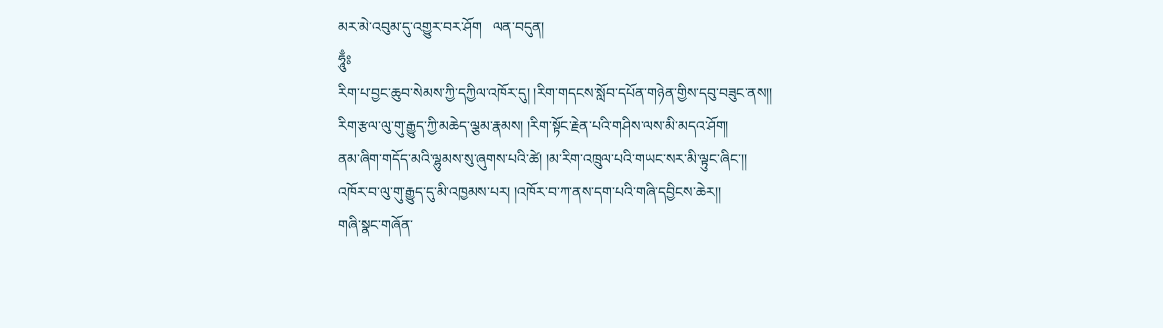མར་མེ་འབུམ་དུ་འགྱུར་བར་ཤོག   ལན་བདུན།
ཧཱུྃཿ
རིག་པ་བྱང་ཆུབ་སེམས་ཀྱི་དཀྱིལ་འཁོར་དུ། །རིག་གདངས་སློབ་དཔོན་གཉེན་གྱིས་དབུ་བཟུང་ནས།།
རིག་རྩལ་ལུ་གུ་རྒྱུད་ཀྱི་མཆེད་ལྕམ་རྣམས། །རིག་སྟོང་རྗེན་པའི་གཤིས་ལས་མི་མདའ་ཤོག།
ནམ་ཞིག་གདོད་མའི་ལྷུམས་སུ་ཞུགས་པའི་ཚེ། །མ་རིག་འཁྲུལ་པའི་གཡང་སར་མི་ལྟུང་ཞིང་།།
འཁོར་བ་ལུ་གུ་རྒྱུད་དུ་མི་འཁྱམས་པར། །འཁོར་བ་ཀ་ནས་དག་པའི་གཞི་དབྱིངས་ཆེར།།
གཞི་སྣང་གཞོན་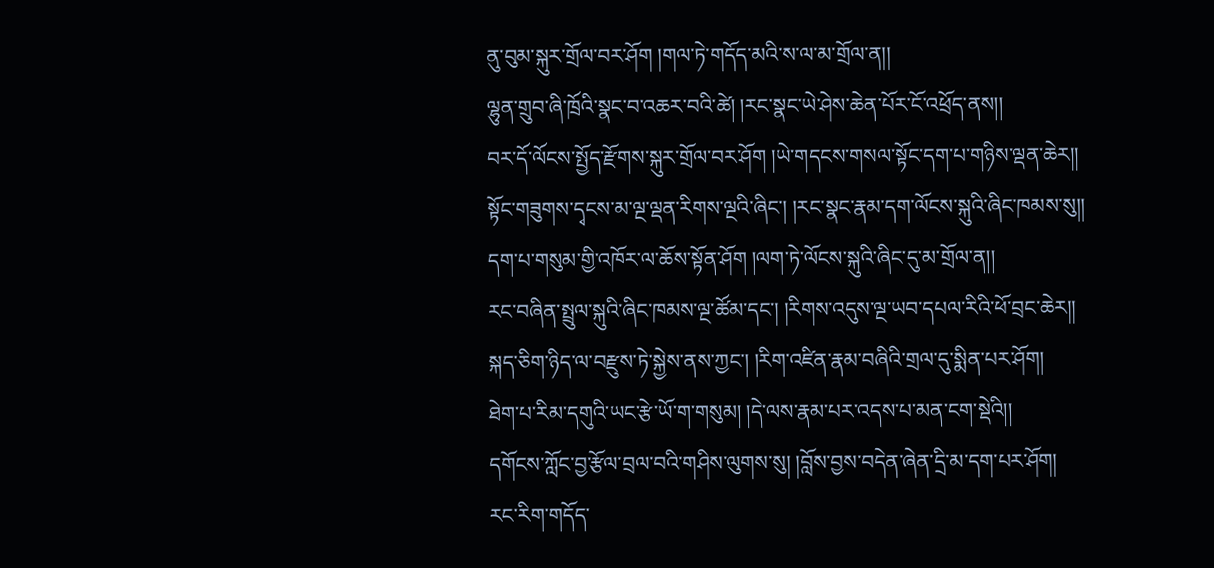ནུ་བུམ་སྐུར་གྲོལ་བར་ཤོག །གལ་ཏེ་གདོད་མའི་ས་ལ་མ་གྲོལ་ན།།
ལྷུན་གྲུབ་ཞི་ཁྲོའི་སྣང་བ་འཆར་བའི་ཚེ། །རང་སྣང་ཡེ་ཤེས་ཆེན་པོར་ངོ་འཕྲོད་ནས།།
བར་དོ་ལོངས་སྤྱོད་རྫོགས་སྐུར་གྲོལ་བར་ཤོག །ཡེ་གདངས་གསལ་སྟོང་དག་པ་གཉིས་ལྡན་ཆེར།།
སྟོང་གཟུགས་དྭངས་མ་ལྔ་ལྡན་རིགས་ལྔའི་ཞིང་། །རང་སྣང་རྣམ་དག་ལོངས་སྐུའི་ཞིང་ཁམས་སུ།།
དག་པ་གསུམ་གྱི་འཁོར་ལ་ཆོས་སྟོན་ཤོག །ལག་ཏེ་ལོངས་སྐུའི་ཞིང་དུ་མ་གྲོལ་ན།།
རང་བཞིན་སྤྲུལ་སྐུའི་ཞིང་ཁམས་ལྔ་ཚོམ་དང་། །རིགས་འདུས་ལྔ་ཡབ་དཔལ་རིའི་ཕོ་བྲང་ཆེར།།
སྐད་ཅིག་ཉིད་ལ་བརྫུས་ཏེ་སྐྱེས་ནས་ཀྱང་། །རིག་འཛིན་རྣམ་བཞིའི་གྲལ་དུ་སྨིན་པར་ཤོག།
ཐེག་པ་རིམ་དགུའི་ཡང་རྩེ་ཡོ་ག་གསུམ། །དེ་ལས་རྣམ་པར་འདས་པ་མན་ངག་སྡེའི།།
དགོངས་ཀློང་བྱ་རྩོལ་བྲལ་བའི་གཤིས་ལུགས་སུ། །བློས་བྱས་བདེན་ཞེན་དྲི་མ་དག་པར་ཤོག།
རང་རིག་གདོད་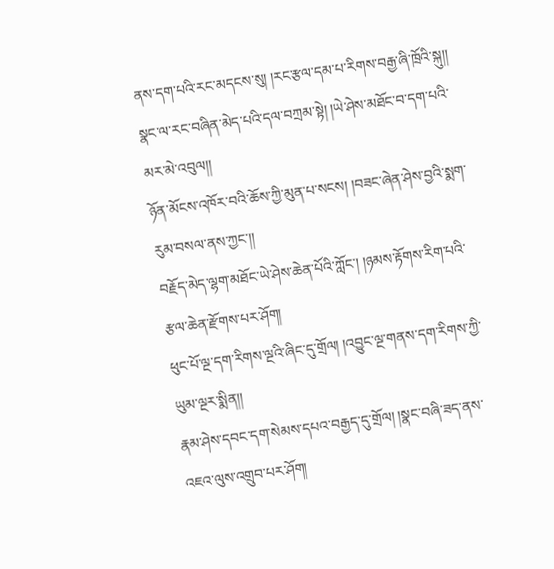ནས་དག་པའི་རང་མདངས་སུ། །རང་རྩལ་དམ་པ་རིགས་བརྒྱ་ཞི་ཁྲོའི་སྐུ།།
སྣང་ལ་རང་བཞིན་མེད་པའི་དལ་བཀྲམ་སྟེ། །ཡེ་ཤེས་མཐོང་བ་དག་པའི་མར་མེ་འབུལ།།
ཉོན་མོངས་འཁོར་བའི་ཆོས་ཀྱི་མུན་པ་སངས། །བཟང་ཞེན་ཤེས་བྱའི་སྨག་རུམ་བསལ་ནས་ཀྱང་།།
བརྗོད་མེད་ལྷག་མཐོང་ཡེ་ཤེས་ཆེན་པོའི་ཀློང་། །ཉམས་རྟོགས་རིག་པའི་རྩལ་ཆེན་རྫོགས་པར་ཤོག།
ཕུང་པོ་ལྔ་དག་རིགས་ལྔའི་ཞིང་དུ་གྲོལ། །འབྱུང་ལྔ་གནས་དག་རིགས་ཀྱི་ཡུམ་ལྔར་སྨིན།།
རྣམ་ཤེས་དབང་དག་སེམས་དཔའ་བརྒྱད་དུ་གྲོལ། །སྣང་བཞི་ཟད་ནས་འཇའ་ལུས་འགྲུབ་པར་ཤོག།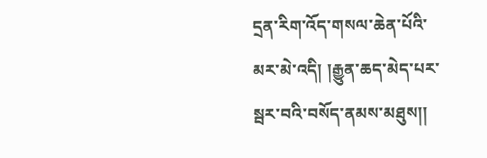དྲན་རིག་འོད་གསལ་ཆེན་པོའི་མར་མེ་འདི། །རྒྱུན་ཆད་མེད་པར་སྦར་བའི་བསོད་ནམས་མཐུས།།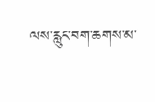ལས་རླུང་བག་ཆགས་མ་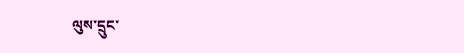ལུས་དྲུང་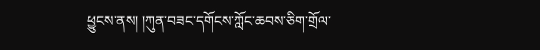ཕྱུངས་ནས། །ཀུན་བཟང་དགོངས་ཀློང་ཆབས་ཅིག་གྲོལ་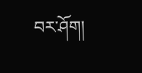བར་ཤོག།